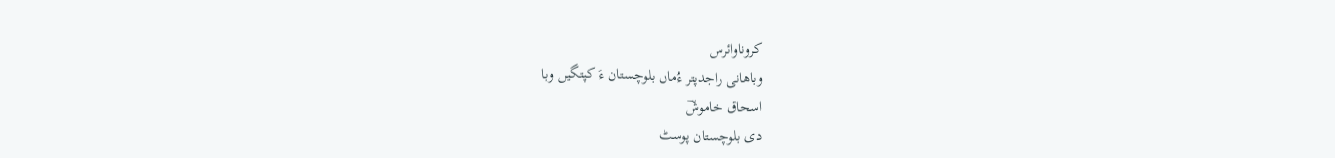کروناوائرس
وباھانی راجدپتر ءُماں بلوچستان ءَ کپتگیں وبا
اسحاق خاموشؔ
دی بلوچستان پوسٹ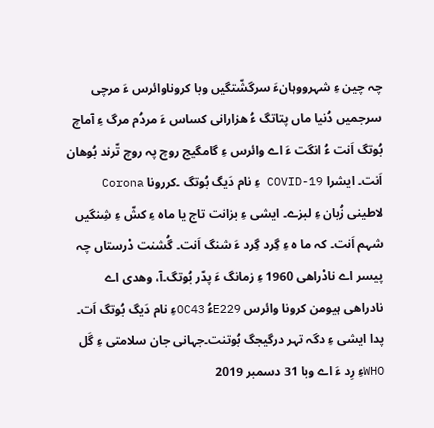چہ چین ءِ شہرووہانءَ سرگشّتگیں وبا کروناوائرس ءَ مرچی سرجمیں دُنیا ماں پتاتگ ءُ ھزارانی کساس ءَ مردُم مرگ ءِ آماچ بُوتگ اَنت ءُ انگت ءَ اے وائرس ءِ گامگیج روچ پہ روچ تّرند بُوھان اَنت۔ ایشرا COVID-19 ءِ نام دَیگ بُوتگ ۔کررونا Corona لاطینی زُبان ءِ لبزے۔ ایشی ءِ بزانت تاج یا ماہ ءِ کشّ ءِ شِنگیں شہم اَنت۔ کہ ما ہ ءِ گِرد گِرد ءَ شنگ اَنت۔ گُشنت دْرستاں چہ پیسر اے نادْراھی 1960 ءِ زمانگ ءَ پدّر بُوتگ۔آ، وھدی اے نادراھی ہیومن کرونا وائرس E229ءُ OC43ءِ نام دَیگ بُوتگ اَت۔ پدا ایشی ءِ دگہ تہر درگیجگ بُوتنت۔جہانی جان سلامتی ءِ گَل WHOءِ رِد ءَ اے وبا 31 دسمبر 2019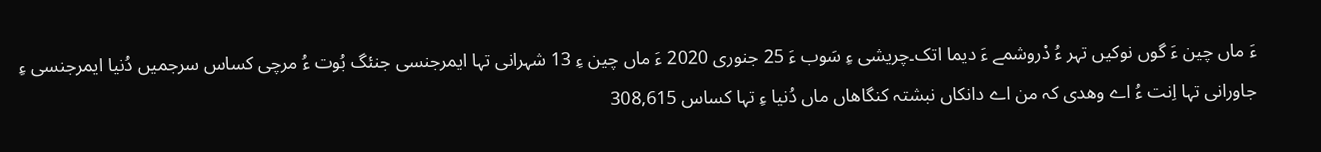ءَ ماں چین ءَ گوں نوکیں تہر ءُ دْروشمے ءَ دیما اتک۔چریشی ءِ سَوب ءَ 25 جنوری 2020 ءَ ماں چین ءِ 13 شہرانی تہا ایمرجنسی جنئگ بُوت ءُ مرچی کساس سرجمیں دُنیا ایمرجنسی ءِ جاورانی تہا اِنت ءُ اے وھدی کہ من اے دانکاں نبشتہ کنگاھاں ماں دُنیا ءِ تہا کساس 308,615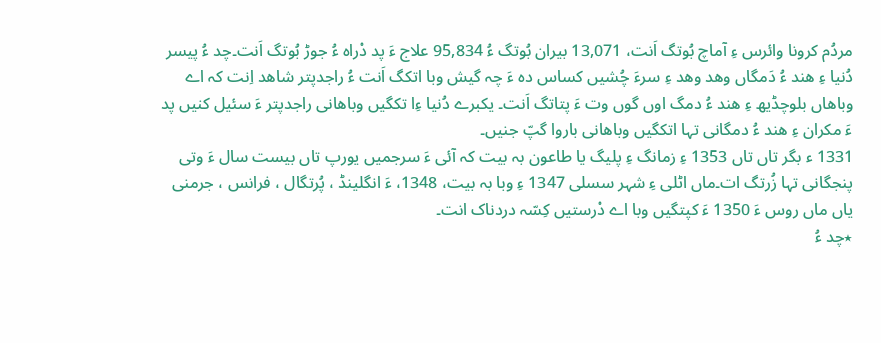مردُم کرونا وائرس ءِ آماچ بُوتگ اَنت، 13,071 بیران بُوتگ ءُ 95,834 علاج ءَ پد دْراہ ءُ جوڑ بُوتگ اَنت۔چد ءُ پیسر دُنیا ءِ ھند ءُ دَمگاں وھد وھد ءِ سرءَ چُشیں کساس دہ ءَ چہ گیش وبا اتکگ اَنت ءُ راجدپتر شاھد اِنت کہ اے وباھاں بلوچڈیھ ءِ ھند ءُ دمگ اوں گوں وت ءَ پتاتگ اَنت۔ یکبرے دُنیا ءِا تکگیں وباھانی راجدپتر ءَ سئیل کنیں پد ءَ مکران ءِ ھند ءُ دمگانی تہا اتکگیں وباھانی باروا گپّ جنیں۔
1331 ء بگر تاں تاں 1353 ءِ زمانگ ءِ پلیگ یا طاعون بہ بیت کہ آئی ءَ سرجمیں یورپ تاں بیست سال ءَ وتی پنجگانی تہا زُرتگ ات۔ماں اٹلی ءِ شہر سسلی 1347 ءِ وبا بہ بیت، 1348، ءَ انگلینڈ ، پُرتگال ، فرانس ، جرمنی یاں ماں روس ءَ 1350 ءَ کپتگیں وبا اے دْرستیں کِسّہ دردناک انت۔
٭چد ءُ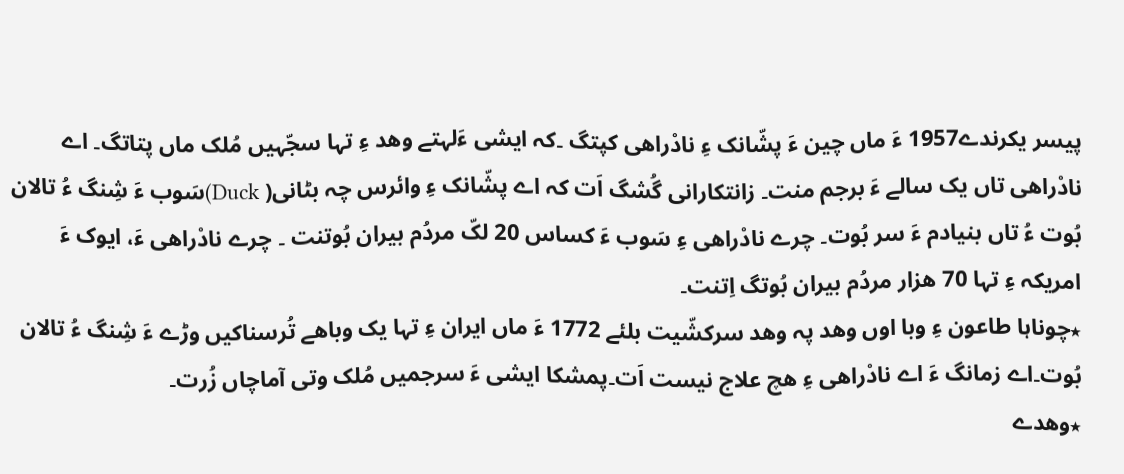پیسر یکرندے1957 ءَ ماں چین ءَ پشّانک ءِ نادْراھی کپتگ ۔کہ ایشی ءَلہتے وھد ءِ تہا سجّہیں مُلک ماں پتاتگ۔ اے نادْراھی تاں یک سالے ءَ برجم منت۔ زانتکارانی گُشگ اَت کہ اے پشّانک ءِ وائرس چہ بٹانی( Duck)سَوب ءَ شِنگ ءُ تالان بُوت ءُ تاں بنیادم ءَ سر بُوت۔ چرے نادْراھی ءِ سَوب ءَ کساس 20 لکّ مردُم بیران بُوتنت ۔ چرے نادْراھی ءَ، ایوک ءَ امریکہ ءِ تہا 70 ھزار مردُم بیران بُوتگ اِتنت۔
٭چوناہا طاعون ءِ وبا اوں وھد پہ وھد سرکشّیت بلئے 1772 ءَ ماں ایران ءِ تہا یک وباھے تُرسناکیں وڑے ءَ شِنگ ءُ تالان بُوت۔اے زمانگ ءَ اے نادْراھی ءِ ھچ علاج نیست اَت۔پمشکا ایشی ءَ سرجمیں مُلک وتی آماچاں زُرت۔
٭وھدے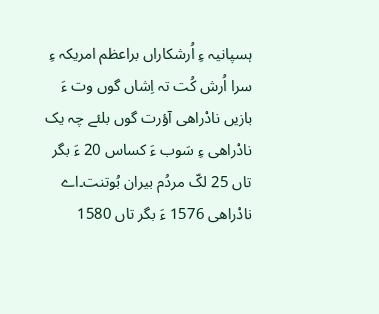ہسپانیہ ءِ اُرشکاراں براعظم امریکہ ءِ سرا اُرش کُت تہ اِشاں گوں وت ءَ بازیں نادْراھی آؤرت گوں بلئے چہ یک نادْراھی ءِ سَوب ءَ کساس 20 ءَ بگر تاں 25 لکّ مردُم بیران بُوتنت۔اے نادْراھی 1576 ءَ بگر تاں 1580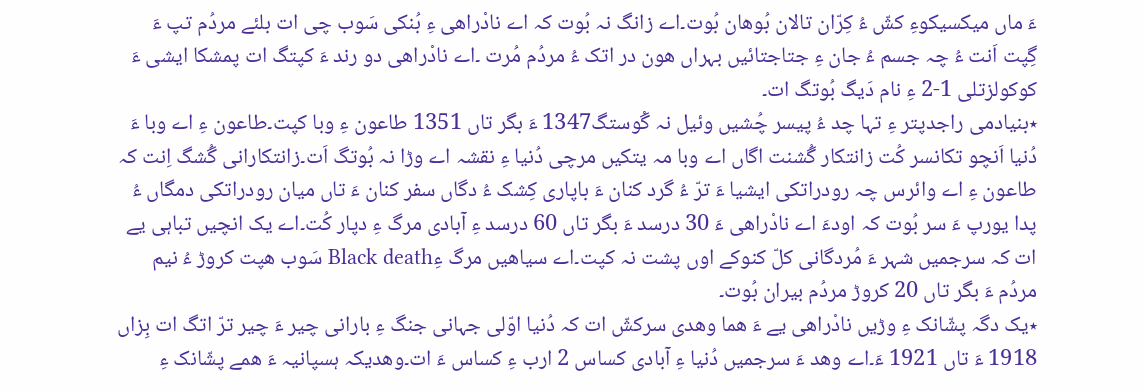ءَ ماں میکسیکوءِ کشّ ءُ کِرّان تالان بُوھان بُوت۔اے زانگ نہ بُوت کہ اے نادْراھی ءِ بُنکی سَوب چی ات بلئے مردُم تپ ءَ گِپت اَنت ءُ چہ جسم ءُ جان ءِ جتاجتائیں بہراں ھون در اتک ءُ مردُم مُرت ۔اے نادْراھی دو رند ءَ کپتگ ات پمشکا ایشی ءَ کوکولزتلی 1-2 ءِ نام دَیگ بُوتگ ات۔
٭بنیادمی راجدپتر ءِ تہا چد ءُ پیسر چُشیں وئیل نہ گْوستگ1347 ءَ بگر تاں 1351 طاعون ءِ وبا کپت۔طاعون ءِ اے وبا ءَ دُنیا اَنچو تکانسر کُت زانتکار گُشنت اگاں اے وبا مہ یتکیں مرچی دُنیا ءِ نقشہ اے وڑا نہ بُوتگ اَت۔زانتکارانی گُشگ اِنت کہ طاعون ءِ اے وائرس چہ رودراتکی ایشیا ءَ ترّ ءُ گرد کنان ءَ باپاری کِشک ءُ دگاں سفر کنان ءَ تاں میان رودراتکی دمگاں ءُ پدا یورپ ءَ سر بُوت کہ اودءَ اے نادْراھی ءَ 30 درسد ءَ بگر تاں 60 درسد ءِ آبادی مرگ ءِ دپار کُت۔اے یک انچیں تباہی یے ات کہ سرجمیں شہر ءَ مُردگانی کلّ کنوکے اوں پشت نہ کپت۔اے سیاھیں مرگ ءِBlack death سَوب ھپت کروڑ ءُ نیم مردُم ءَ بگر تاں 20 کروڑ مردُم بیران بُوت۔
٭یک دگہ پشّانک ءِ وڑیں نادْراھی یے ءَ ھما وھدی سرکشّ ات کہ دُنیا اوّلی جہانی جنگ ءِ بارانی چیر ءَ چیر ترّ اتگ ات بِزاں 1918 ءَ تاں 1921 ءَ۔اے وھد ءَ سرجمیں دُنیا ءِ آبادی کساس 2 ارب ءِ کساس ءَ ات۔وھدیکہ ہسپانیہ ءَ ھمے پشّانک ءِ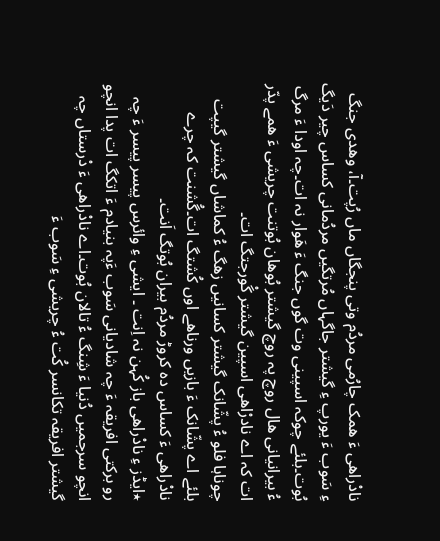نادْراھی ءَ ھمک چارُمی مردُم وتی پنجگاں ماں رُپت۔آ، وھدی جنگ ءِ سَوب ءَ یورپ ءِ گیشتر جاگہاں مُرتگیں مردُمانی کساس چیر دَیگ بُوت۔بلئے چوکہ اسپینی وت گوں جنگ ءَ ھَوار نہ ات۔چہ اودا ءَ مرگ ءُ بیرانیانی ھال روچ پہ روچ گیشتر بُوھان بُوتنت چریشی ءَ ھمے پدّر ات کہ اے نادرْاھی اسپین گیشتر گْورجتگ ات۔
چوناہا فلو ءُ پشّانک گیشتر کسانیں زھگ ءُ کماشاں گیشتر گیپت بلئے اے پشّانک ءَ بازیں ورناھے اوں کُشتگ ات۔گُشنت کہ چرے نادْراھی ءَ کساس دہ کروڑ مردُم بیران بُوتگ اَنت۔
٭ایڈز ءِ نادْراھی باز کُہن نہ اِنت ۔ ایشی ءِ وائرس پیسر پیسر ءَ چہ رو برکتی افریقہ ءَ چہ شادیانی سَوب ءَپہ بنیادم ءَ اتکگ ات پدا انچو انچو سرجمیں دُنیا ءَ شِنگ ءُ تالان بُوت۔اے نادْراھی ءَ دْرستاں چہ گیشتر افریقہ تکانسر کُت ءُ چریشی ءِ سَوب ءَ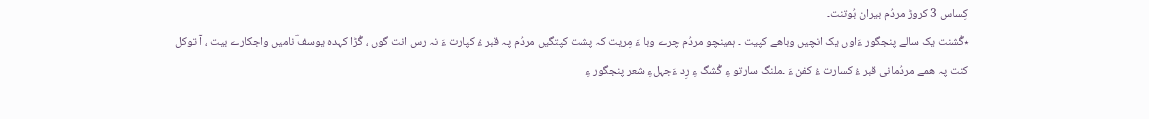کِساس 3 کروڑ مردُم بیران بُوتنت۔
٭گُشنت یک سالے پنجگور ءَاوں یک انچیں وباھے کپیت ۔ ہمینچو مردُم چرے وبا ءَ مِریت کہ پشت کپتگیں مردُم پہ قبر ءُ کپارت ءَ نہ رس انت گوں ، گُڑا کہدہ یوسف ؔنامیں واجکارے بیت ، آ توکل کنت پہ ھمے مردُمانی قبر ءُ کسارت ءُ کفن ءَ ۔ملنگ سارتو ءِ گُشگ ءِ رِد ءَجہلءِ شعر پنجگور ءِ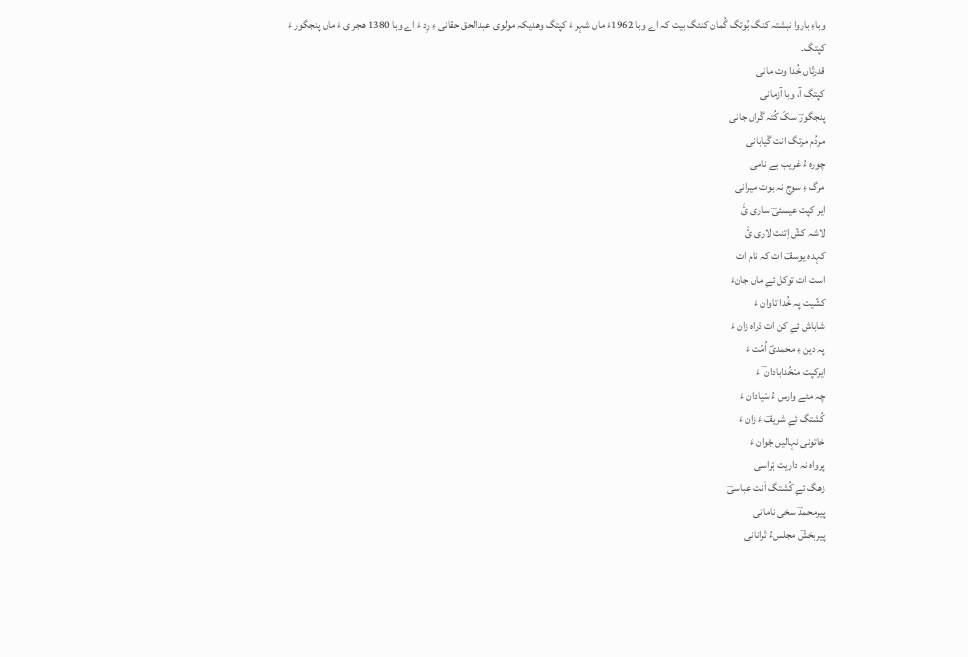وباءِ باروا نبشتہ کنگ بُوتگ گُمان کنئگ بیت کہ اے وبا 1962ءَ ماں شہر ءَ کپتگ وھدیکہ مولوی عبدالحق حقانی ءِ رِد ءَ اے وبا 1380 ھجر ی ءَ ماں پنجگور ءَ کپتگ۔
قدرتّاں خُدا وت مانی
کپتگ آ، وبا آزمانی
پنجگورؔ سکّ کُتہ گْراں جانی
مردُم مرتگ انت گْیابانی
چورہ ءُ غریب بے نامی
مرگ ءِ سوج نہ بوت میرانی
ایر کپت عیسئیؔ ساری ئَ
لاشہ کشّ اِتنت لاری ئَ
کہدہ یوسفؔ ات کہ نام ات
است ات توکل ئےِ ماں جانءَ
کشّیت پہ خُدا تاوان ءَ
شاباش ئےِ کن ات دْراہ زان ءَ
پہ دین ءِ محمدیؐ اُمّت ءَ
ایرکپت مںْخُدابادان ؔ ءَ
چہ مئے وارس ءُ سْیادان ءَ
کُشتگ ئےِ شریفؔ ءَ زان ءَ
خاتونی نہالیں جْوان ءَ
پرواہ نہ داریت بْراسی
زھگ ئےِ کُشتگ اَنت عباسیؔ
پیرمحمدؔ سخی نامانی
پیربخشؔ مجلسءُ تْرانانی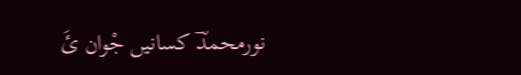نورمحمدؔ کسانیں جْوان ئَ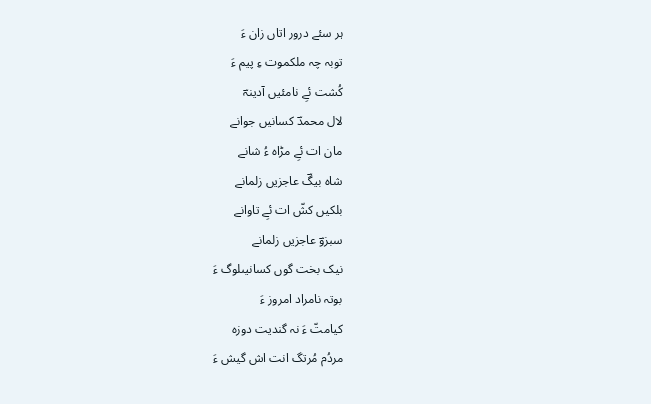ہر سئے درور اتاں زان ءَ
توبہ چہ ملکموت ءِ پیم ءَ
کُشت ئےِ نامئیں آدینہؔ
لال محمدؔ کسانیں جوانے
مان ات ئےِ مڑاہ ءُ شانے
شاہ بیگؔ عاجزیں زلمانے
بلکیں کشّ ات ئےِ تاوانے
سبزوؔ عاجزیں زلمانے
نیک بخت گوں کسانیںلوگ ءَ
بوتہ نامراد امروز ءَ
کیامتّ ءَ نہ گندیت دوزہ
مردُم مُرتگ انت اش گیش ءَ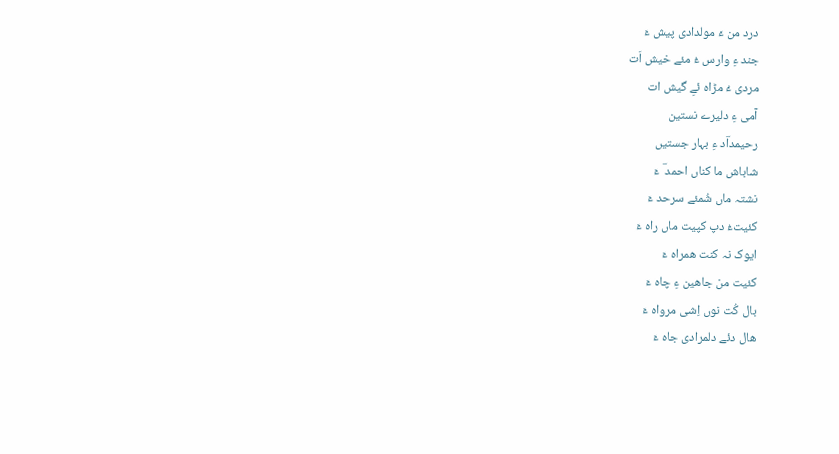درد من ءَ مولدادی پیش ءَ
جند ءِ وارس ءُ مئے خیش اَت
مردی ءُ مڑاہ ئےِ گیش ات
آمی ءِ دلیرے نستین
رحیمداؔد ءِ بہار جستیں
شاباش ما کناں احمد ؔ ءَ
نشتہ ماں شُمئے سرحد ءَ
کئیتءُ دپ کپیت ماں راہ ءَ
ایوک نہ کنت ھمراہ ءَ
کئیت مںْ جاھین ءِ چاہ ءَ
بال کُت نوں اِشی مرواہ ءَ
ھال دئے دلمرادی جاہ ءَ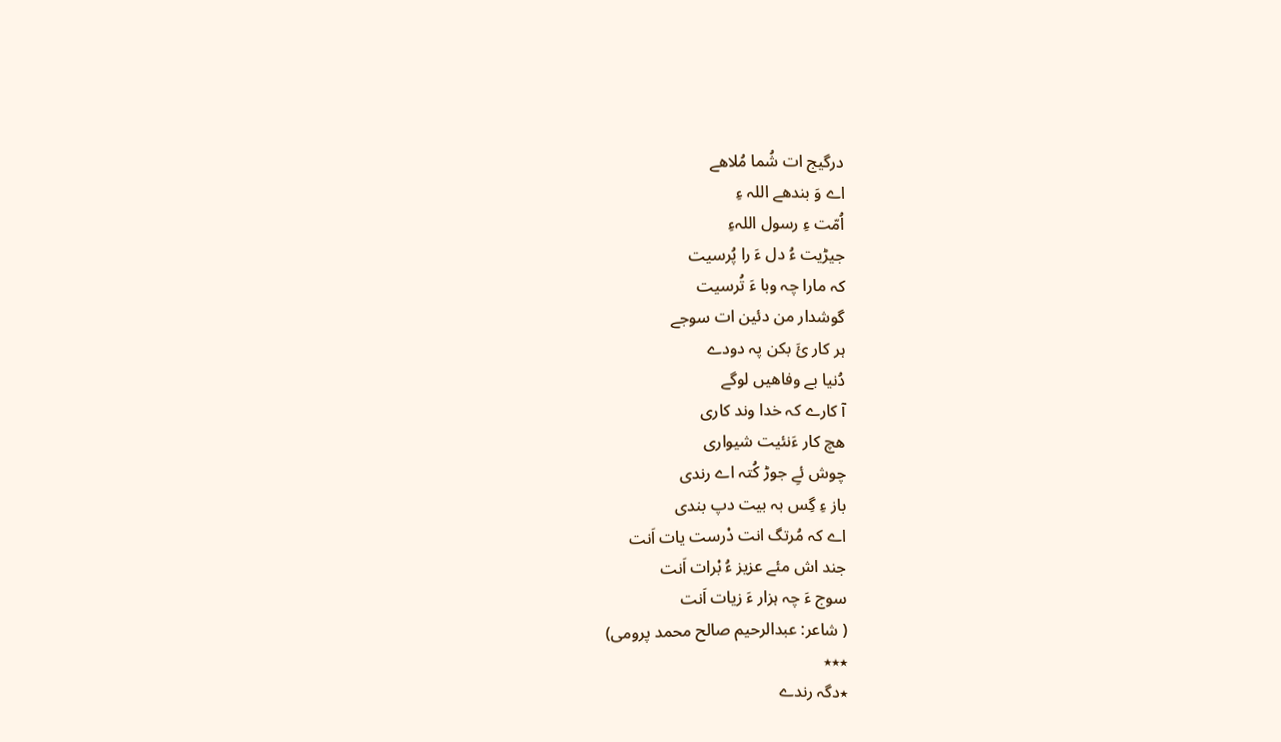درگیج ات شُما مُلاھے
اے وَ بندھے اللہ ءِ
اُمّت ءِ رسول اللہءِ
جیڑیت ءُ دل ءَ را پُرسیت
کہ مارا چہ وبا ءَ تُرسیت
گوشدار من دئین ات سوجے
ہر کار ئَ بکن پہ دودے
دُنیا بے وفاھیں لوگے
آ کارے کہ خدا وند کاری
ھچ کار ءَنئیت شیواری
چوش ئےِ جوڑ کُتہ اے رندی
باز ءِ گِس بہ بیت دپ بندی
اے کہ مُرتگ انت دْرست یات اَنت
جند اش مئے عزیز ءُ بْرات اَنت
سوج ءَ چہ ہزار ءَ زیات اَنت
( شاعر: عبدالرحیم صالح محمد پرومی)
٭٭٭
٭دگہ رندے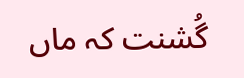گُشنت کہ ماں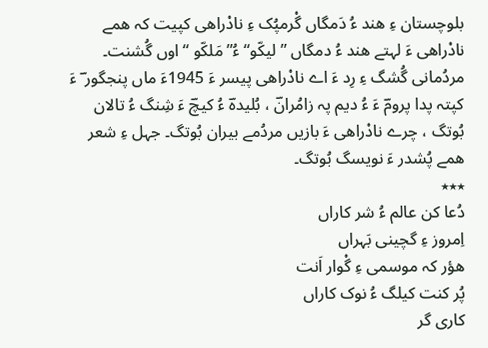بلوچستان ءِ ھند ءُ دَمگاں گْرمپُک ءِ نادْراھی کپیت کہ ھمے نادْراھی ءَ لہتے ھند ءُ دمگاں ” لیکّو“ ءُ”مَلکّو “ اوں گُشنت۔ مردُمانی گُشگ ءِ رِد ءَ اے نادْراھی پیسر ءَ 1945ءَ ماں پنجگور ؔ ءَ کپتہ پدا پرومؔ ءَ ءُ دیم پہ زامُرانؔ ، بُلیدہؔ ءُ کیچؔ ءَ شِنگ ءُ تالان بُوتگ ، چرے نادْراھی ءَ بازیں مردُمے بیران بُوتگ۔ جہل ءِ شعر ھمے پُشدر ءَ نویسگ بُوتگ۔
٭٭٭
دُعا کن عالم ءُ شر کاراں
اِمروز ءِ گچینی بَہراں
ھؤر کہ موسمی ءِ گْوار اَنت
پُر کنت کیلگ ءُ نوک کاراں
کاری گر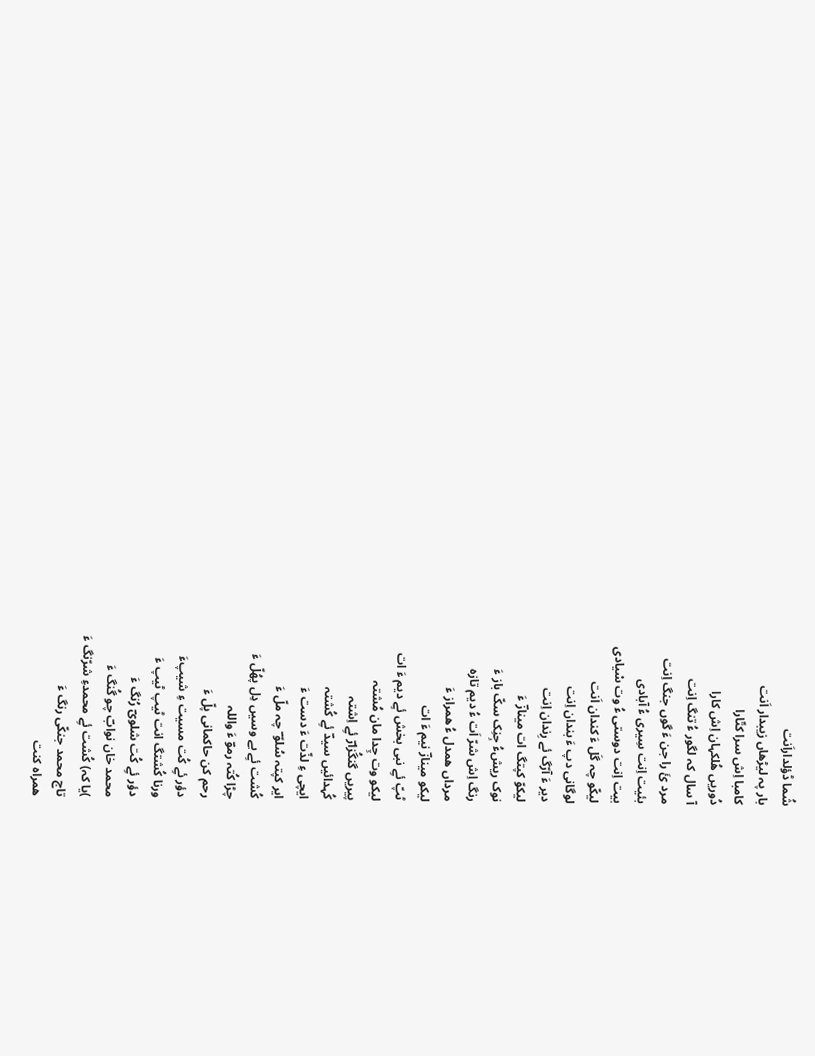شُما ڈؤلداراَنت
بار پہ لیڑھاں زیبدار اَنت
کامبا اِش سرا کتّارا
دُوریں ھُلکہان اِش کارا
آ سال کہ لگور ءُ تنگ اِنت
مرد ئَ را جن ءَ گوں جنگ اِنت
بئیت اِنت سِیری ءُ آبادی
بیت اِنت دوستی ءُ وت سْیادی
لیکّو چہ گَل ءَ کندان اَنت
لوگانی دپ ءَ بندان اِنت
دیر ءَ آرّگ ئے رِندان اِنت
لیکوّ کپتگ ات مینازؔ ءَ
نوک ریشءُ جِنِک سکّ باز ءَ
رنگ اِش شرّ اَت ءُ دیم تازہ
مرداں ھمدل ءُ ھمراز ءَ
لیکو مینازؔ نیم ءَ ات
ٹپّ ئےِ نبی بخش ئےِ دیم ءَ ات
لیکو وت چِدا مان مُشتہ
پیریں گنگُزارؔ ئےِ اِشتہ
کُہدائیں سیدؔ ئےِ کُشتہ
ایچی ءِ لذّت ءَ دست ءَ
ایر کپتہ سُلوّ ؔ چہ ملّ ءَ
کُشت ئےِ بے وسیں دِل پھُلّ ءَ
چڑا کُتہ رموؔ ءَ واللہ
رحم کن حاکمانی پلّ ءَ
دؤر ئےِ کُت مسیت ءِ شیپءَ
ورنا کُشتگ انت ٹیپ ٹیپ ءَ
دؤر ئےِ کُت شلویؔ رُنگ ءَ
محمد خان نوابؔ چو گُنگ ءَ
)یا کہ) کُشت ئےِ محمدءِ شرّنگ ءَ
تاج محمد جنکّی رنگ ءَ
ھمراہ کنت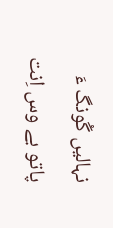نہالیں گْونگ ءَ
پاتو بے وس اِنت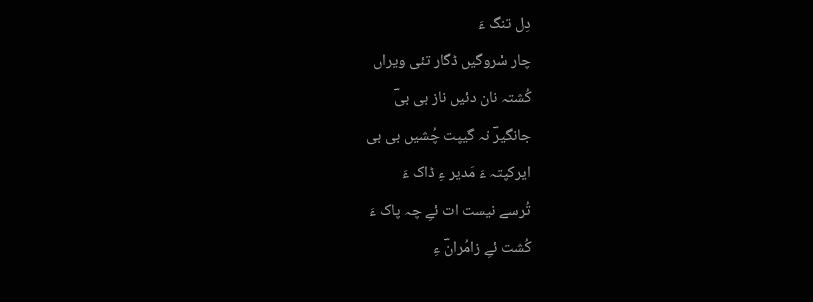دِل تنگ ءَ
چار سْروگیں ڈگار تئی ویراں
کُشتہ نان دئیں ناز بی بیؔ
جانگیرؔ نہ گیپت چُشیں بی بی
ایرکپتہ ءَ مَدیر ءِ ڈاک ءَ
تُرسے نیست ات ئےِ چہ پاک ءَ
کُشت ئےِ زامُرانؔ ءِ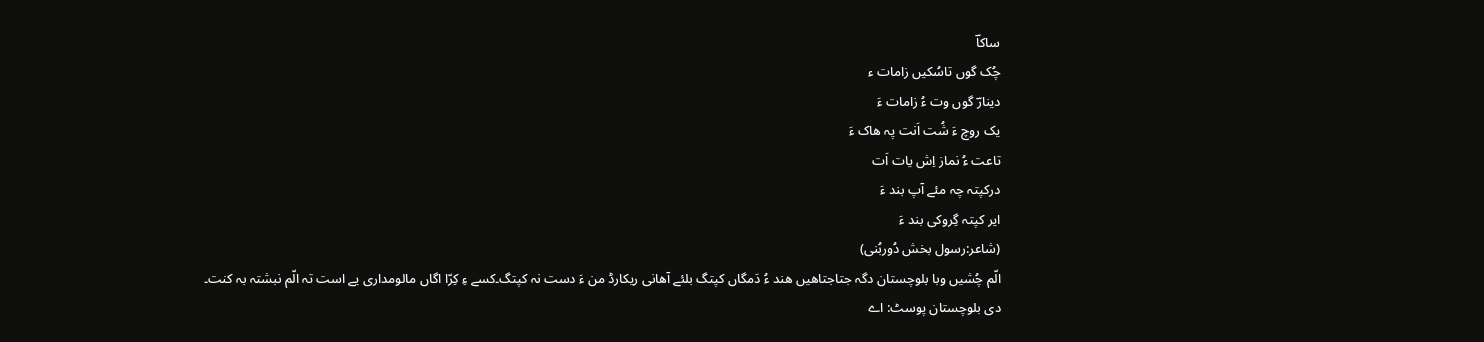ساکاؔ
چُک گوں تاسُکیں زامات ء
دینارؔ گوں وت ءُ زامات ءَ
یک روچ ءَ شُت اَنت پہ ھاک ءَ
تاعت ءُ نماز اِش یات اَت
درکپتہ چہ مئے آپ بند ءَ
ایر کپتہ گِروکی بند ءَ
(شاعر:رسول بخش دُوربُنی)
الّم چُشیں وبا بلوچستان دگہ جتاجتاھیں ھند ءُ دَمگاں کپتگ بلئے آھانی ریکارڈ من ءَ دست نہ کپتگ۔کسے ءِ کِرّا اگاں مالومداری یے است تہ الّم نبشتہ بہ کنت۔
دی بلوچستان پوسٹ: اے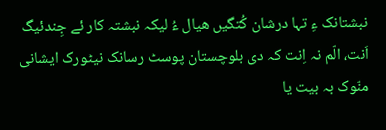نبشتانک ءِ تہا درشان کُتگیں ھیال ءُ لیکہ نبشتہ کار ئے جِندئیگ اَنت، الّم نہ اِنت کہ دی بلوچستان پوسٹ رسانک نیٹورک ایشانی منّوک بہ بیت یا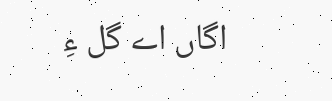اگاں اے گل ءِ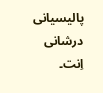پالیسیانی درشانی اِنت۔